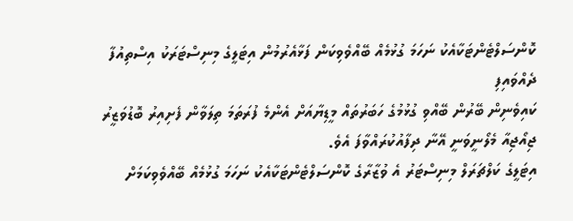ކޮންސަލްޓެންޓަކާއެކު ނަހަމަ ގުޅުމެއް ބޭއްވެވިކަން ފަޅާއެރުމުން އިޓަލީގެ މިނިސްޓަރަކު އިސްތިއުފާ ދެއްވައިފި
ކައިވެނިން ބޭރުން ބޭއްވި ގުޅުމުގެ ހަބަރުތައް މީޑިޔާއަށް އެންމެ ފުރަތަމަ ތިލަވާން ފެށިއިރު ބޮޑުވަޒީރު ޖިއޯޖިއާ މެލޯނީވަނީ އޭނާ ދިފާއުކުރައްވާފަ އެވެ.
އިޓަލީގެ ކަލްޗަރަލް މިނިސްޓަރު އެ ވުޒާރާގެ ކޮންސަލްޓެންޓަކާއެކު ނަހަމަ ގުޅުމެއް ބޭއްވެވިކަމަށް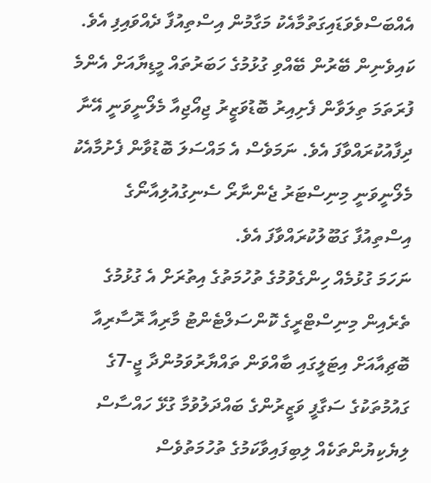އެއްބަސްވެވަޑައިގަތުމާއެކު މަގާމުން އިސްތިއުފާ ދެއްވައިފި އެވެ.
ކައިވެނިން ބޭރުން ބޭއްވި ގުޅުމުގެ ހަބަރުތައް މީޑިޔާއަށް އެންމެ ފުރަތަމަ ތިލަވާން ފެށިއިރު ބޮޑުވަޒީރު ޖިއޯޖިއާ މެލޯނީވަނީ އޭނާ ދިފާއުކުރައްވާފަ އެވެ. ނަމަވެސް އެ މައްސަލަ ބޮޑުވާން ފެށުމާއެކު މެލޯނީވަނީ މިނިސްޓަރު ޖެންނާރޯ ސެނިގުއުލިއާނޯގެ އިސްތިއުފާ ގަބޫލުކުރައްވާފަ އެވެ.
ނަހަމަ ގުޅުމެއް ހިންގެވުމުގެ ތުހުމަތުގެ އިތުރަށް އެ ގުޅުމުގެ ތެރެއިން މިނިސްޓްރީގެ ކޮންސަލްޓެންޓު މާރިއާ ރޮސާރިއާ ބޮޗިއާއަށް އިޓަލީގައި ބާއްވަން ތައްޔާރުވަމުންދާ ޖީ-7ގެ ގައުމުތަކުގެ ސަގާފީ ވަޒީރުންގެ ބައްދަލުވުމާ ގުޅޭ ހައްސާސް ލިޔެކިޔުންތަކެއް ލިބިފައިވާކަމުގެ ތުހުމަތުވެސް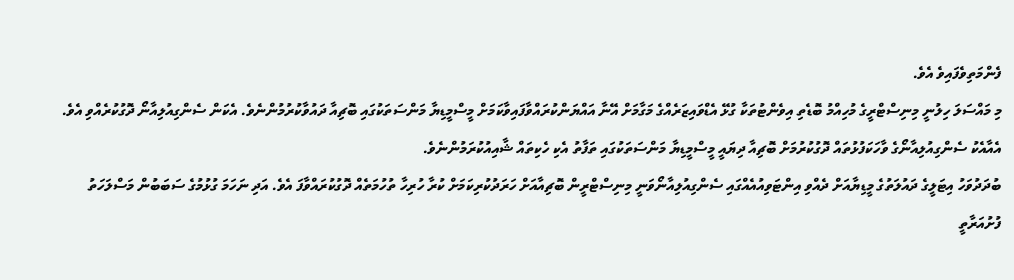ފެންމަތިވެފައިވެ އެވެ.
މި މައްސަލަ ހިލުނީ މިނިސްޓްރީގެ މުހިއްމު ބޮޑެތި އިވެންޓުތަކާ ގުޅޭ އެޑްވައިޒަރެއްގެ މަގާމަށް އޭނާ އައްޔަންކުރައްވާފައިވާކަމަށް މީސްމީޑިޔާ މަންސަތަކުގައި ބޮޗިއާ ދައުވާކުރުމުންނެވެ. އެކަން ސެންގިއުލިއާނޯ ދޮގުކުރެއްވި އެވެ. އެއާއެކު ސެންގިއުލިއާނޯގެ ވާހަކަފުޅުތައް ދޮގުކުރުމަށް ބޮޗިއާ ދިޔައީ މީސްމީޑިޔާ މަންސަތަކުގައި ތަފާތު އެކި ހެކިތައް ޝާއިއުކުރަމުންނެވެ.
ބުދަދުވަހު އިޓަލީގެ ދައުލަތުގެ މީޑިޔާއަށް ދެއްވި އިންޓަވިއުއެއްގައި ސެންގިއުލިއާނޯވަނީ މިނިސްޓްރީން ބޮޗިއާއަށް ހަރަދުކުރިކަމަށް ކުރާ ހުރިހާ ތުހުމަތެއް ދޮގުކުރައްވާފަ އެވެ. އަދި ނަހަމަ ގުޅުމުގެ ސަބަބުން މަސްލަހަތު ފުށުއަރާތީ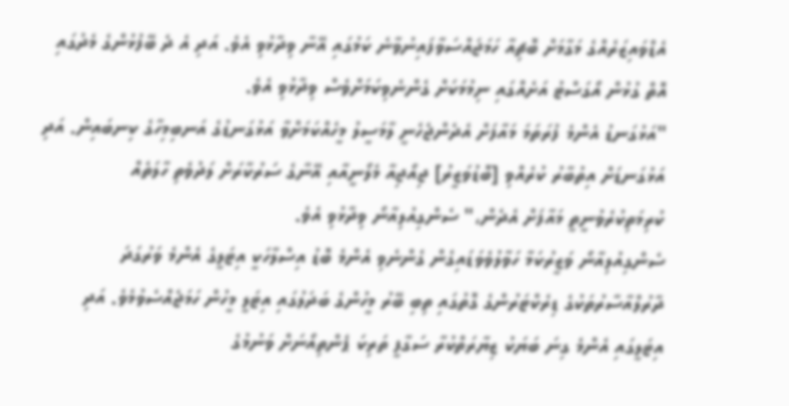އެޑްވައިޒަރެއްގެ މަގާމަށް ބޮޗިއާ ހަމަޖައްސަވާފައިނުވާނެ ކަމުގައި އޭނާ ވިދާޅުވި އެވެ. އަދި އެ ދެ ބޭފުޅުންގެ މެދުގައި އޮތް ގުޅުން އޯގަސްޓު އަށެއްގައި ނިމުމަކަށް ގެންނެވިކަމަށްވެސް ވިދާޅުވި އެވެ.
"އަޅުގަނޑު އެންމެ ފުރަތަމަ މައާފަށް އެދެންޖެހެނީ ލާމަސީލު މީހެއްކަމަށްވާ އަޅުގަނޑުގެ އަނބިމިހާގެ ކިނބައިން. އަދި އަޅުގަނޑަށް އިތުބާރު ކުރެއްވި [ބޮޑުވަޒީރު] ޖިއޯޖިއާ މެލޯނީއާއި އޭނާގެ ސަރުކާރަށް ލަދުވެތި ހާލަތެއް ކުރިމަތިކުރެވުނީތީ މައާފަށް އެދެން،" ސެންގިއުލިއާނޯ ވިދާޅުވި އެވެ.
ސެންގިއުލިއާނޯ ވަޒީރުކަމާ ހަވާލުވެވަޑައިގެން ގެންނެވި އެންމެ ބޮޑު އިސްލާހަކީ އިޓަލީގެ އެންމެ ވަރުގަދަ ދާރުލްއާސާރުތަކުގެ ޑިރެކްޓަރުންގެ ގޮތުގައި ތިބި ބޭރު މީހުންގެ ބަދަލުގައި އިޓަލީ މީހުން ހަމަޖެއްސެވުމެވެ. އަދި އިޓަލީގައި އެންމެ ގިނަ ބަޔަކު ޒިޔާރަތްކުރާ ސަގާފީ ތަރިކަ ޕެންތިއޯނަށް ވަނުމުގެ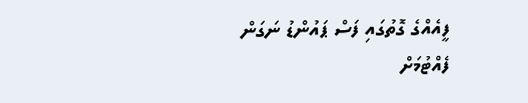ފީއެއްގެ ގޮތުގައި ފަސް ޕައުންޑު ނަގަން ފެއްޓުމަށް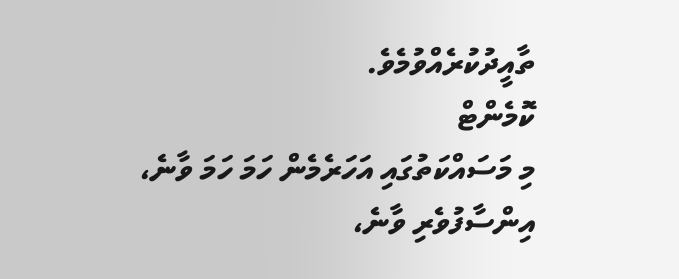ތާއީދުކުރެއްވުމެވެ.
ކޮމެންޓް
މި މަސައްކަތުގައި އަހަރެމެން ހަމަ ހަމަ ވާނެ، އިންސާފުވެރި ވާނެ،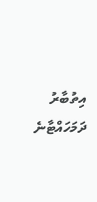އިތުބާރު ދަމަހައްޓާނެ